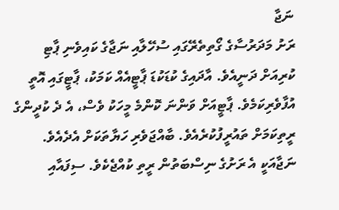ނަޖާ
ރަށު މަދަރުސާގެ ގޯތިތެރޭގައި ސުހޭލާއި ނަޖާގެ ކައިވެނި ޕާޓި ކުރިއަށް ދަނީއެވެ. އާދައިގެ ކުޑަކުޑަ ޕާޓީއެއް ކަމަކު، ޕާޓީގައި އޮތީ އުފާވެރިކަމެވެ. ޕާޓީއަށް ވަންނަ ކޮންމެ މީހަކު ވެސް، އެ ދެ ކުދީންގެ ރީތިކަމަށް ތައުރީފުކުރެއެވެ. ބާއްޖަވެރި ހަޔާތަކަށް އެދެއެވެ.
ނަޖާއަކީ އެ ރަށުގެ ނިސްބަތުން ރީތި ކުއްޖެކެވެ. ސިފައާއި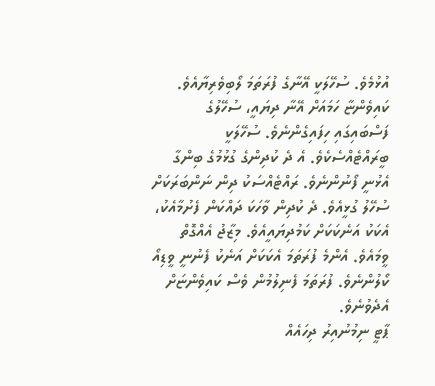އުޅުމެވެ. ސުހޭލަކީ އޭނާގެ ފުރަތަމަ ލޯބިވެރިޔާއެވެ. ކައިވެންޏާ ހަމައަށް އޭނާ ދިޔައީ، ސުހޭލުގެ ފަސްބައިގައި ހިފައިގެންނެވެ. ސުހޭލަކީ ބީރައްޓެއްސެކެވެ. އެ ދެ ކުދިންގެ ގުޅުމުގެ ބިންގާ އެޅުނީ ފޯނުންނެވެ. ރައްޓެއްސަކު ދިން ނަންބަރަކަށް ސުހޭލު ގުޅީއެވެ. ދެ ކުދިން ވާހަކަ ދައްކަން ފެށުމާއެކު، އެކަކު އަނެކަކަށް ކަމުދިޔައީއެވެ. މިޒާޖު އެއްގޮތް ވީމައެވެ. އެންމެ ފުރަތަމަ އެކަކަށް އަނެކު ފެނުނީ ވީޑިއޯ ކޯލުންނެވެ. ފުރަތަމަ ފެނިލުމުން ވެސް ކައިވެންޏަށް އެދެވުނެވެ.
ޕާޓީ ނިމުނުއިރު ދިހައެއް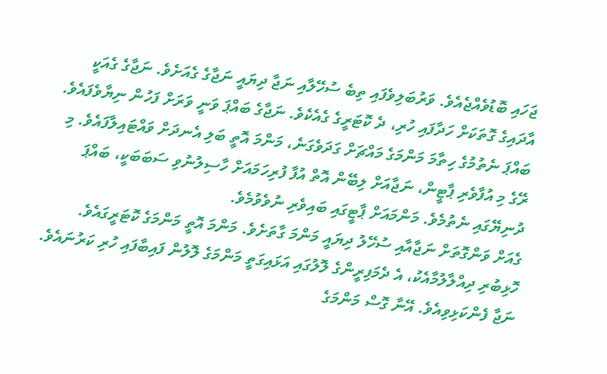ޖަހައި ބޮޑުވެއްޖެއެވެ. ވަރުބަލިވެފައި ތިބެ ސުހޭލާއި ނަޖާ ދިޔައީ ނަޖާގެ ގެއަށެވެ. ނަޖާގެ ގެއަކީ އާދައިގެ ގޮތަކަށް ހަދާފައި ހުރި، ދެ ކޮޓަރީގެ ގެއެކެވެ. ނަޖާގެ ބައްޕަ ވަނީ ވަރަށް ފަހުން ނިޔާވެފައެވެ. ބައްޕަ ނެތުމުގެ ހިތާމަ މަންމަގެ މައްޗަށް ގަދަވެގަނެ، މަންމަ އޮތީ ބަލި އެނދަށް ވައްޓައިލާފައެވެ. މި ރޭގެ މި އުފާވެރި ޕާޓީން، ނަޖާއަށް ލިބޭން އޮތް އުފާ ފުރިހަމައަށް ހާސިލުނުވި ސަބަބަކީ، ބައްޕަ ދުނިޔޭގައި ނެތުމެވެ. މަންމައަށް ޕާޓީގައި ބައިވެރި ނުވެވުމެވެ.
ގެއަށް ވަންގޮތަށް ނަޖާއާއި ސުހޭލު ދިޔައީ މަންމަ ގާތަށެވެ. މަންމަ އޮތީ މަންމަގެ ކޮޓަރީގައެވެ. ހޮޅިބުރި ދިއްލާލުމާއެކު، އެ ދެމަފިރީންގެ ލޮލުގައި އަޅައިގަތީ މަންމަގެ ލޮލުން ފައިބާފައި ހުރި ކަރުނައެވެ. ނަޖާ ފެންކަޅިވިއެވެ. އޭނާ ގޮސް މަންމަގެ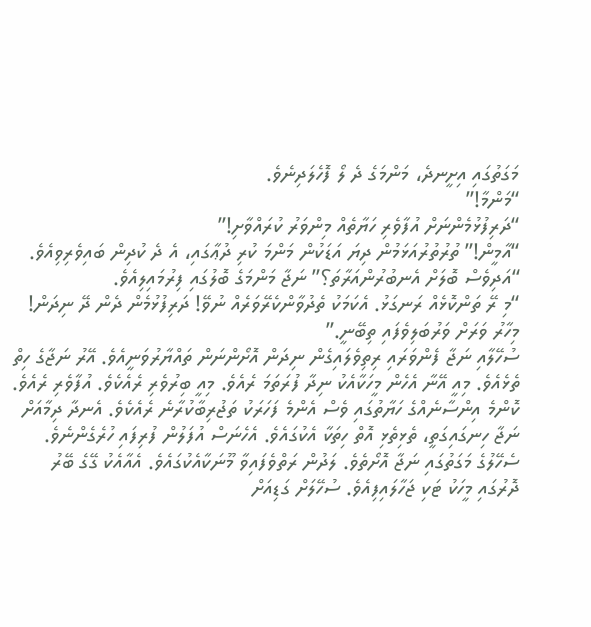މަގަތުގައި އިށީނދެ، މަންމަގެ ދެ ލޯ ފޮހެލަދިނެވެ.
“މަންމާ!”
“ދަރިފުޅުމެންނަށް އުފާވެރި ހަޔާތެއް މިންވަރު ކުރައްވާށި!”
“އާމީން!” ތުރުތުރުއަޅަމުން ދިޔަ އަޑަކުން މަންމަ ކުރި ދުޢާގައި، އެ ދެ ކުދިން ބައިވެރިވިއެވެ.
“އަދިވެސް ބޮލަށް އެނބުރުންއަރާތަ؟” ނަޖާ މަންމަގެ ބޮލުގައި ފިރުމައިލިއެވެ.
“މި ރޭ ތަންކޮޅެއް ރަނގަޅު. އެކަމަކު ތެދުވާންކެރޭވަރެއް ނުވޭ! ދަރިފުޅުމެން ދެން ދޭ ނިދަން! މިހާރު ވަރަށް ވަރުބަލިވެފައި ތިބޭނީ.”
ސުހޭލާއި ނަޖާ ފެންވަރައި ރިތިވެލައިގެން ނިދަން އޮށޯންނަން ތައްޔާރުވަނީއެވެ. އޭރު ނަޖާގެ ހިތް ތެޅެއެވެ. މިއީ އޭނާ އެހެން މީހަކާއެކު ނިދާ ފުރަތަމަ ރެއެވެ. މިއީ ބިރުވެރި ރެއެކެވެ. އުފާވެރި ރެއެވެ. ކޮންމެ އިންސާނެއްގެ ހަޔާތުގައި ވެސް އެންމެ ފަހަރަކު ތަޖުރިބާކުރާނެ ރެއެކެވެ. އެނދާ ދިމާއަށް ނަޖާ ހިނގައިގަތީ، ތެޅިތެޅި އޮތް ހިތަކާ އެކުގައެވެ. އެހެނަސް އުފަލުން ފުރިފައި ހުރެގެންނެވެ.
ސެހޭލުގެ މަގަތުގައި ނަޖާ އޮށޯތެވެ. ލަދުން ރަތްވެފައިވާ މޫނަކާއެކުގައެވެ. އެއާއެކު ގޭގެ ބޭރު ދޮރުގައި މީހަކު ޓަކި ޖަހާލައިފިއެވެ. ސުހޭލަށް ގަޑިއަށް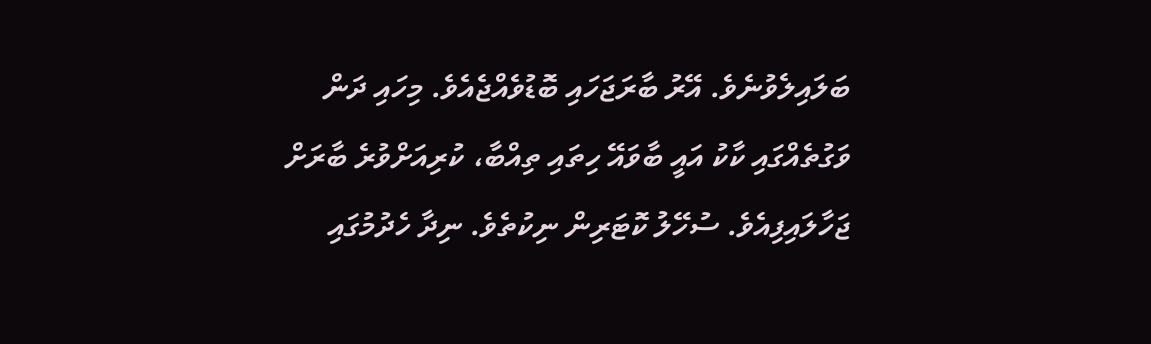ބަލައިލެވުނެވެ. އޭރު ބާރަޖަހައި ބޮޑުވެއްޖެއެވެ. މިހައި ދަން ވަގުތެއްގައި ކާކު އައީ ބާވައޭ ހިތައި ތިއްބާ، ކުރިއަށްވުރެ ބާރަށް ޖަހާލައިފިއެވެ. ސުހޭލު ކޮޓަރިން ނިކުތެވެ. ނިދާ ހެދުމުގައި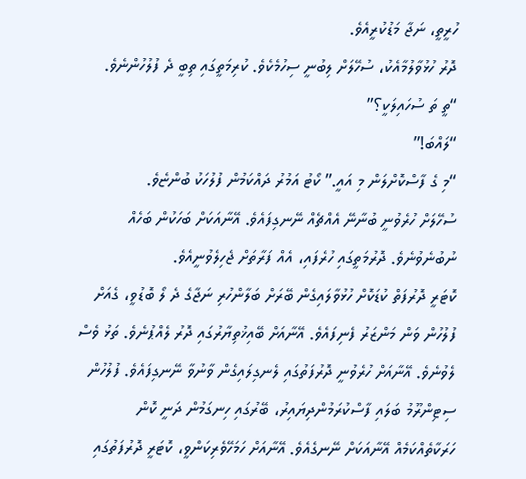ހުރީތީ، ނަޖާ މަޑުކުރީއެވެ.
ދޮރު ހުޅުވާލުމާއެކު، ސުހޭލަށް ލިބުނީ ސިހުމެކެވެ. ކުރިމަތީގައި ތިބީ ދެ ފުލުހުންނެވެ.
“ތީ ތަ ސުހައިލަކީ؟”
“ލައްބަ!”
“މި ގެ ފާސްކޮށްލަން މި އައީ.” ކޯޓު އަމުރު ދައްކަމުން ފުލުހަކު ބުންޏެވެ.
ސުހޭލަށް ހުރެވުނީ ބުނާނޭ އެއްޗެއް ނޭނގިފައެވެ. އޭނާއަކަށް ބަހަކުން ބަހެއް ނުބުނެވުނެވެ. ދޮރުމަތީގައި ހުރެފައި، އެއް ފަރާތަށް ޖެހިލެވުނީއެވެ.
ކޮޓަރީ ދޮރުފަތް ކުޑަކޮށް ހުޅުވާލައިގެން ބޭރަށް ބަލާންހުރި ނަޖާގެ ދެ ލޯ ބޮޑުވީ، ގެއަށް ފުލުހުން ވަން މަންޒަރު ފެނިފައެވެ. އޭނާއަށް ބޭއިޚުތިޔާރުގައި ދޮރު ލެއްޕުނެވެ. ތަޅު ވެސް ލެވުނެވެ. އޭނާއަށް ހުރެވުނީ ދޮރުފަތުގައި ލެނގިލައިގެން ވާނުވާ ނޭނގިފައެވެ. ފުލުހުން ސިޓިންރޫމު ބަލައި ފާސްކުރަމުންދިޔައިރު، ބޭރުގައި ހިނގަމުން ދަނީ ކޮން ހަރަކާތެއްކަމެއް އޭނާއަކަށް ނޭނގެއެވެ. އޭނާއަށް ހަމަހޭވެރިކަންވީ، ކޮޓަރީ ދޮރުފަތުގައި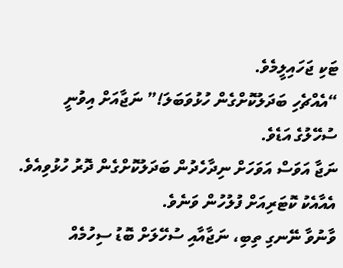ޓަކި ޖަހައިލީމެވެ.
“އެއްޗެހި ބަދަލުކޮށްގެން ހުޅުވަބަލަ!” ނަޖާއަށް އިވުނީ ސުހޭލުގެ އަޑެވެ.
ނަޖާ އަވަސް އަވަހަށް ނިދާހެދުން ބަދަލުކޮށްގެން ދޮރު ހުޅުވިއެވެ. އެއާއެކު ކޮޓަރިއަށް ފުލުހުން ވަނެވެ.
ވާނުވާ ނޭނގި ތިބި، ނަޖާއާއި ސުހޭލަށް ބޮޑު ސިހުމެއް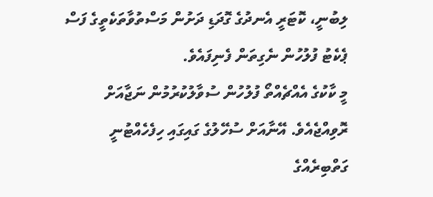ލިބުނީ، ކޮޓަރީ އެނދުގެ ގޮދަޑި ދަށުން މަސްތުވާތަކެތީގެ ފަސް ޕެކެޓު ފުލުހުން ނެގިތަން ފެނިފައެވެ.
މީ ކާކުގެ އެއްޗެއްތޯ ފުލުހުން ސުވާލުކުރުމުން ނަޖާއަށް ރޮވިއްޖެއެވެ. އޭނާއަށް ސުހޭލުގެ ގައިގައި ހިފެހެއްޓުނީ ގަތްބިރެއްގެ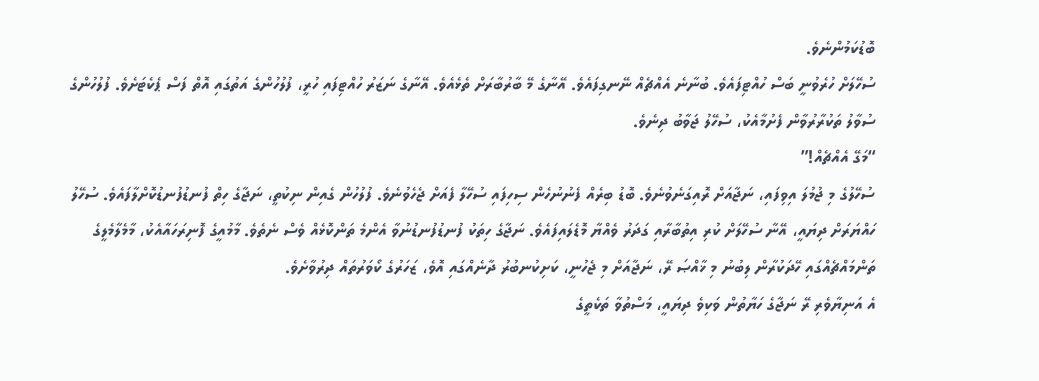ބޮޑުކަމުންނެވެ.
ސުހޭލަށް ހުރެވުނީ ބަސް ހުއްޓިފައެވެ. ބުނާނެ އެއްޗެއް ނޭނގިފައެވެ. އޭނާގެ މޭ ބާރުބާރަށް ތެޅެއެވެ. އޭނާގެ ނަޒަރު ހުއްޓިފައި ހުރީ، ފުލުހުންގެ އަތުގައި އޮތް ފަސް ޕެކެޓަށެވެ. ފުލުހުންގެ ސުވާލު ތަކުރާރުވާން ފެށުމާއެކު، ސުހޭލު ޖަވާބު ދިނެވެ.
“މަގޭ އެއްޗެއް!”
ސުހޭލުގެ މި ޖުމުލަ އިވިފައި، ނަޖާއަށް ރޮއިގަނެވުނެވެ. ބޮޑު ބިރެއް ފެނުނުހެން ސިހިފައި ސުހޭލާ ފެއަށް ޖެހެވުނެވެ. ފުލުހުން ގެއިން ނިކުތީ، ނަޖާގެ ހިތް ފުނޑުފުނޑުކޮށްލާފައެވެ. ސުހޭލު ހައްޔަރަށް ދިޔައީ، އޭނާ ސުހޭލަށް ކުރި އިތުބާރާއި ގަދަރު ވެއްޔާ މޮޑެލައިފައެވެ. ނަޖާގެ ހިތަކު ފުނޑުފުނޑުނުވާ އެންމެ ތަންކޮޅެއް ވެސް ނެތެވެ. މާމުއީގެ ފޮނިރަހައާއެކު، މާމެލާމެލީގެ ތަންމައްޗެއްގައި ހޭދަކުރާން ލިބުނު މި ޚާއްޞަ ރޭ، ނަޖާއަށް މި ޖެހުނީ، ކަށިކުނބުރު ދާނެއްގައި އޮވެ، ޒަހަރުގެ ކޯވަރުތައް ދިރުވާށެވެ.
އެ އަނިޔާވެރި ރޭ ނަޖާގެ ހަޔާތުން ވަކިވެ ދިޔައީ، މަސްތުވާ ތަކެތީގެ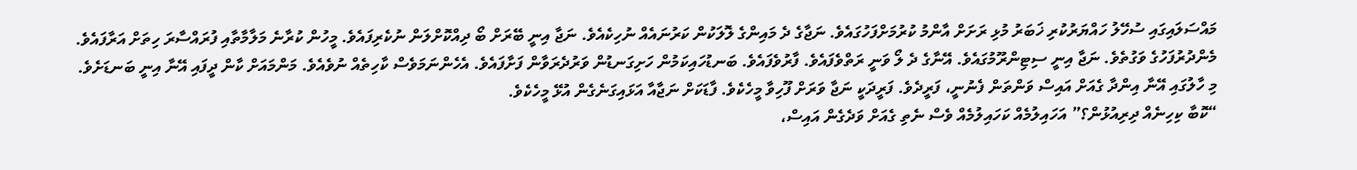މައްސަލައިގައި ސުހޭލު ހައްޔަރުކުރި ޚަބަރު މުޅި ރަށަށް އާންމު ކުރުމަށްފަހުގައެވެ. ނަޖާގެ ދެ މައިންގެ ލޮލަކުން ކަރުނައެއް ނުހިކެއެވެ. ނަޖާ އިނީ ބޭރަށް ބޯ ދިއްކޮށްލަން ނުކެރިފައެވެ. މީހުން ކުރާނެ މަލާމާތާއި ފުރައްސާރަ ހިތަށް އަރާފައެވެ.
މެންދުރުފަހުގެ ވަގުތެވެ. ނަޖާ އިނީ ސިޓިންރޫމުގައެވެ. އޭނާގެ ދެ ލޯ ވަނީ ރަތްވެފައެވެ. ފާރުވެފައެވެ. ބަނޑުހައިކަމުން ހަށިގަނޑުން ވަރުދެރަވާން ފަށާފައެވެ. އެހެންނަމަވެސް ކާހިތެއް ނުވެއެވެ. މަންމައަށް ކާން ދީފައި އޭނާ އިނީ ބަނޑަށެވެ.
މި ހާލުގައި އޭނާ އިންދާ ގެއަށް އައިސް ވަންތަން ފެނުނީ، ފަރީދެވެ. ފަރީދަކީ ނަޖާ ވަރަށް ފޫހިވާ މީހެކެވެ. ފާޑަކަށް ނަޖާއާ އަޅައިގަނެގެން އުޅޭ މީހެކެވެ.
“ކޮބާ ކިހިނެއް ދިރިއުޅުން؟” އަހައިލުމެއް ކަހައިލުމެއް ވެސް ނެތި ގެއަށް ވަދެގެން އައިސް،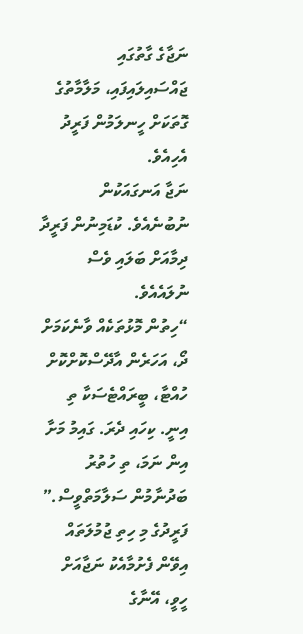ނަޖާގެ ގާތުގައި ޖައްސައިލައިފައި، މަލާމާތުގެ ގޮތަކަށް ހީނލަމުން ފަރީދު އެހިއެވެ.
ނަޖާ އަނގައަކުން ނުބުނެއެވެ. ކުޑަމިނުން ފަރީދާ ދިމާއަށް ބަލައި ވެސް ނުލައެއެވެ.
“ހިތުން މޮޅުތަކެއް ވާނެކަމަށް ދޯ، އަހަރެން އާދޭސްކޮށްކޮށް ހުއްޓާ، ބީރައްޓެސަކާ ތި އިނީ. ކިހައި ދެރަ. ގައިމު މަށާ އިން ނަމަ، ތި ހުތުރު ބަދުނާމުން ސަލާމަތްވީސް.”
ފަރީދުގެ މި ހިތި ޖުމުލަތައް އިވޭން ފެށުމާއެކު ނަޖާއަށް ހީވީ، އޭނާގެ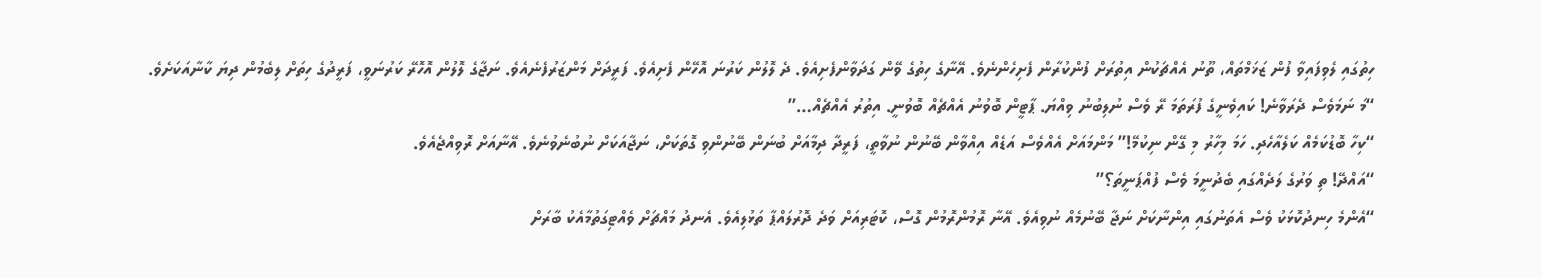ހިތުގައި ލެވިފައިވާ ފުން ޒަޚަމްތައް، ތޫނު އެއްޗަކުން އިތުރަށް ފުންކުރާން ފެށިހެންނެވެ. އޭނާގެ ހިތުގެ ވޭން ގަދަވާންފެށިއެވެ. ދެ ލޮލުން ކަރުނަ އޮހޭން ފެށިއެވެ. ފަރީދަށް މަންޒަރުފެނެއެވެ. ނަޖާގެ ލޮލުން އޮހޮރޭ ކަރުނަވީ، ފަރީދުގެ ހިތަށް ލިބެމުން ދިޔަ ކާނާއަކަށެވެ.
“މަ ނަމަވެސް ދެރަވާނެ! ކައިވެނީގެ ފުރަތަމަ ރޭ ވެސް ނުލިބުނު ވިއްޔަ. ޕާޓީން ބޮވުނު އެއްޗެއް ބޮވުނީ. އިތުރު އެއްޗެއް…”
“ކިހާ ބޮޑުކަމެއް ކަލެއާހެދި. ހަމަ މިހާރު މި ގޭން ނިކުމޭ!” މަންމައަށް އެއްވެސް އަޑެއް އިއްވާން ބޭނުން ނުވާތީ، ފަރީދާ ދިމާއަށް ބުނަން ބޭނުންވި ގޮތަކަށް، ނަޖާއަކަށް ނުބުނެވުނެވެ. އޭނާއަށް ރޮވިއްޖެއެވެ.
“އައްދޭ! ތި ވަރުގެ ލަދެއްގައި ބެދުނީމަ ވެސް ފުއްޕަނީތަ؟”
“އެންމެ ހިނދުކޮޅަކު ވެސް އެތަނުގައި އިންނާކަށް ނަޖާ ބޭނުމެއް ނުވިއެވެ. އޭނާ ރޮމުންރޮމުން ގޮސް، ކޮޓަރިއަށް ވަދެ ދޮރުލައްޕާ ތަޅުލިއެވެ. އެނދު މައްޗަށް ވެއްޓިގަތުމާއެކު ބާރަށް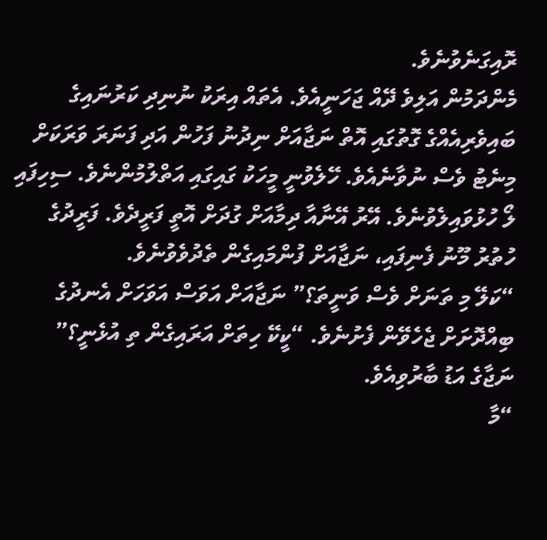ރޮއިގަނެވުނެވެ.
މެންދަމުން އަލިވެ ދޭއް ޖަހަނީއެވެ. އެތައް އިރަކު ނުނިދި ކަރުނައިގެ ބައިވެރިއެއްގެ ގޮތުގައި އޮތް ނަޖާއަށް ނިދުނު ފަހުން އަދި ފަނަރަ ވަރަކަށް މިނެޓު ވެސް ނުވާނެއެވެ. ހޭލެވުނީ މީހަކު ގައިގައި އަތްލުމުންނެވެ. ސިހިފައި ލޯ ހުޅުވައިލެވުނެވެ. އޭރު އޭނާއާ ދިމާއަށް ގުދަށް އޮތީ ފަރީދެވެ. ފަރީދުގެ ހުތުރު މޫނު ފެނިފައި، ނަޖާއަށް ފުންމައިގެން ތެދުވެވުނެވެ.
“ކަލޭ މި ތަނަށް ވެސް ވަނީތަ؟” ނަޖާއަށް އަވަސް އަވަހަށް އެނދުގެ ބިއްދޮށަށް ޖެހެވޭން ފެށުނެވެ. “ކީކޭ ހިތަށް އަރައިގެން ތި އުޅެނީ؟” ނަޖާގެ އަޑު ބާރުވިއެވެ.
“މާ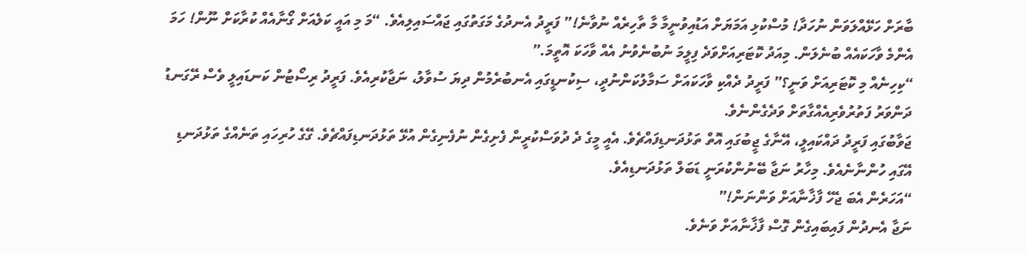ބާރަށް ހަޅޭއްލަވަން ނުހަދާ! މުސްކުޅި އަމަޔަށް އަޑުއިވުނީމާ މާ ތާހިރެއް ނުވާނެ!” ފަރީދު އެނދުގެ މަގަތުގައި ޖައްސައިލިއެވެ. “މަ މި އައީ ކަލެއަށް ގޯނާއެއް ކުރާކަށް ނޫން! ހަމަ އެންމެ ވާހަކައެއް ބުނެލަން. މިއަދު ކޮޓަރިއަށްވަދެ ފިލީމަ ނުބުނެވުނު އެއް ވާހަކަ އޮތީމަ.”
“ކިހިނެއް މި ކޮޓަރިއަށް ވަނީ؟” ފަރީދު ދެއްކި ވާހަކައަށް ސަމާލުކަންނުދީ، ސިކުނޑީގައި އެނބުރެމުން ދިޔަ ސުވާލު، ނަޖާކުރިއެވެ. ފަރީދު ރިސޯޓުން ކަނޑައިލީ ވެސް ރޭގަނޑު ދަންވަރު ފަތުރުވެރިއެއްގާތަށް ވަދެގެންނެވެ.
ޖަވާބުގައި ފަރީދު ދައްކައިލީ، އޭނާގެ ޖީބުގައި އޮތް ތަޅުދަނޑިފައްޗެވެ. އެއީ މީގެ ދެ ދުވަސްކުރީން ފެށިގެން ނުފެނިގެން އުޅޭ ތަޅުދަނޑިފައްޗެވެ. ގޭގެ ހުރިހައި ތަނެއްގެ ތަޅުދަނޑި އޭގައި ހުންނާނެއެވެ. މިހާރު ނަޖާ ބޭނުންކުރަނީ ޑަބަލް ތަޅުދަނޑިއެވެ.
“އަހަރެން އެބަ ޖެހޭ ފާޚާނާއަށް ވަންނަން!”
ނަޖާ އެނދުން ފައިބައިގެން ގޮސް ފާޚާނާއަށް ވަނެވެ.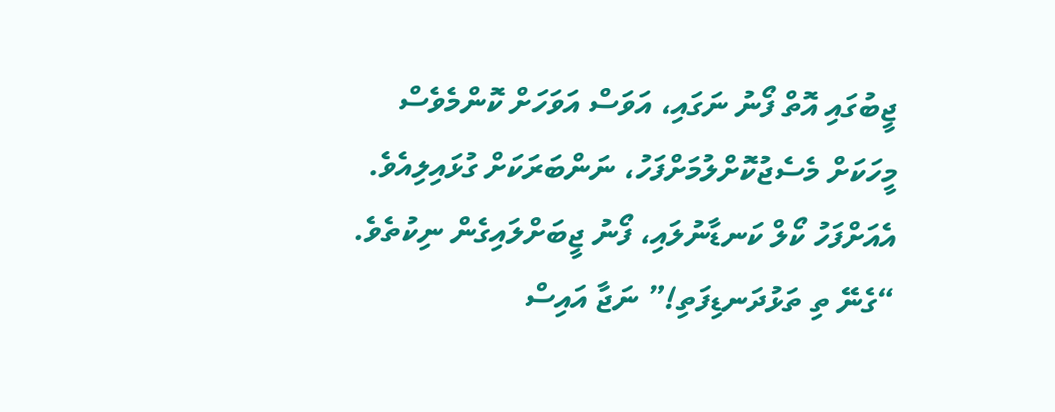ޖީބުގައި އޮތް ފޯނު ނަގައި، އަވަސް އަވަހަށް ކޮންމެވެސް މީހަކަށް މެސެޖުކޮށްލުމަށްފަހު، ނަންބަރަކަށް ގުޅައިލިއެވެ. އެއަށްފަހު ކޯލް ކަނޑާނުލައި، ފޯނު ޖީބަށްލައިގެން ނިކުތެވެ.
“ގެނޭ ތި ތަޅުދަނޑިފަތި!” ނަޖާ އައިސް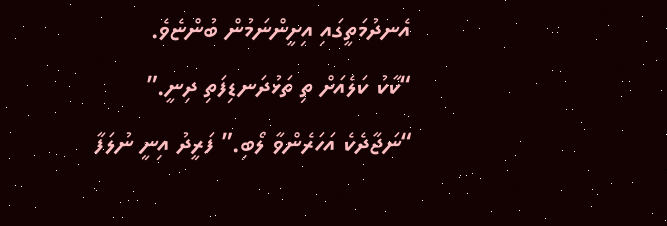އެނދުމަތީގައި އިށީންނަމުން ބުންޏެވެ.
“ކާކު ކަލެއަށް ތި ތަޅުދަނޑިފަތި ދިނީ.”
“ނަޖާދެކެ އަހަރެންވާ ލޯބި.” ފަރީދު އިނީ ނުލަފާ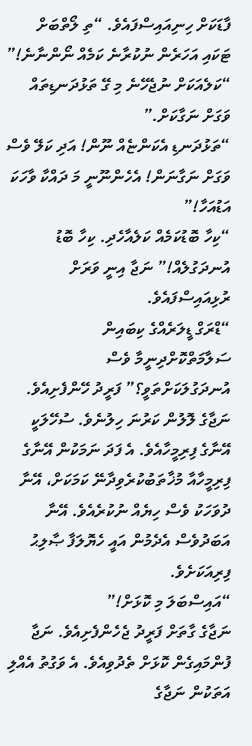ފާޑަކަށް ހިނިއައިސްފައެވެ. “ތި ލޯތްބަށް ޓަކައި އަހަރެން ނުކުރާނެ ކަމެއް ނޯންނާނެ!”
“ކަލެއަކަށް ނުޖެހޭނެ މި ގޭ ތަޅުދަނޑިތައް ވަގަށް ނަގާކަށް.”
“ތަޅުދަނޑި އެކަންޏެއް ނޫން! އަދި ކަލޭ ވެސް ވަގަށް ނަގާނަން! އެހެންނޫނީ މަ ދައްކާ ވާހަކަ އަޑުއަހާ!”
“ކިހާ ބޮޑުކަމެއް ކަލެއާހެދި. ކިހާ ބޮޑު އުނދަގުލެއް!” ނަޖާ އިނީ ވަރަށް ރުޅިއައިސްފައެވެ.
“ޑްރަގް ޑީލަރެއްގެ ކިބައިން ސަލާމަތްކޮށްދިނީމާ ވެސް އުނދަގުލަކަށްތަވީ؟” ފަރީދު ހޭންފެށިއެވެ.
ނަޖާގެ ލޮލުން ކަރުނަ ހިލުނެވެ. ސުހޭލަކީ އޭނާގެ ފިރިމީހާއެވެ. އެ ފަދަ ނަމަކުން އޭނާގެ ފިރިމީހާއާ މުޚާތަބުކުރެވިދާނޭ ކަމަކަށް، އޭނާ ދުވަހަކު ވެސް ހިޔެއް ނުކުރެއެވެ. އޭނާ އަބަދުވެސް އެދެމުން އައީ ހެޔޮލަފާ ޞާލިޙު ފިރިއަކަށެވެ.
“އައިސްބަލަ މި ކޮޅަށް!”
ނަޖާގެ ގާތަށް ފަރީދު ޖެހެންފެށިއެވެ. ނަޖާ ފުންމައިގެން ކޮޅަށް ތެދުވިއެވެ. އެ ވަގުތު އެއްލި އަތަކުން ނަޖާގެ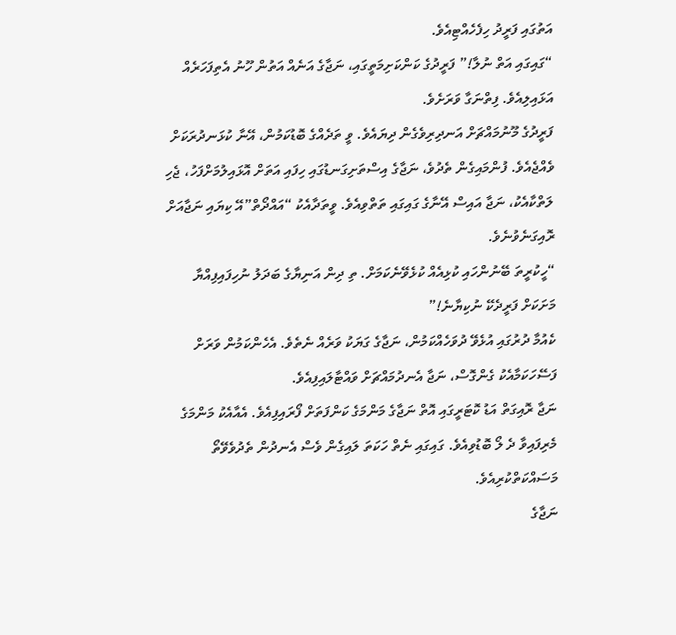އަތުގައި ފަރީދު ހިފެހެއްޓިއެވެ.
“ގައިގައި އަތް ނުލާ!” ފަރީދުގެ ކަންކަށިމަތީގައި، ނަޖާގެ އަނެއް އަތުން ހޫނު އެތިފަހަރެއް އަޅައިލިއެވެ. ފިތްނަގާ ވަރަށެވެ.
ފަރީދުގެ މޫނުމައްޗަށް އަނދިރިވެގެން ދިޔައެވެ. ވީ ތަދެއްގެ ބޮޑުކަމުން، އޭނާ ކުޅަނދުރަކަށް ވެއްޖެއެވެ. ފުންމައިގެން ތެދުވެ، ނަޖާގެ އިސްތަށިގަނޑުގައި ހިފައި އަތަށް އޮޅައިލުމަށްފަހު، ޖެހި ލަތްކާއެކު، ނަޖާ އައިސް އޭނާގެ ގައިގައި ތަތްވިއެވެ. ވީތަދާއެކު “އައްދޯތް”އޭ ކިޔައި ނަޖާއަށް ރޮއިގަނެވުނެވެ.
“ހީކުރީތަ ބޭނުންހައި ކުޅިއެއް ކުޅެވޭނެކަމަށް. ތި ދިން އަނިޔާގެ ބަދަލު ނުހިފައިފިއްޔާ މަށަކަށް ފަރީދެކޭ ނުކިޔާނެ!”
ކެއުމާ ދުރުގައި އުޅެވޭ ދުވަހެއްކަމުން، ނަޖާގެ ގަޔަކު ވަރެއް ނެތެވެ. އެހެންކަމުން ވަރަށް ފަސޭހަކަމާއެކު ގެންގޮސް، ނަޖާ އެނދުމައްޗަށް ވައްޓާލައިފިއެވެ.
ނަޖާ ރޮއިގަތް އަޑު ކޮޓަރީގައި އޮތް ނަޖާގެ މަންމަގެ ކަންފަތަށް ފޯރައިފިއެވެ. އެއާއެކު މަންމަގެ މެރިފައިވާ ދެ ލޯ ބޮޑުވިއެވެ. ގައިގައި ނެތް ހަކަތަ ލައިގެން ވެސް އެނދުން ތެދުވެވޭތޯ މަސައްކަތްކުރިއެވެ.
ނަޖާގެ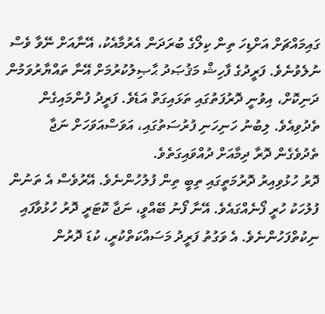ގައިމައްޗަށް އަށްޑިހަ ތިން ކިލޯގެ ބުރަދަން އެރުމާއެކު، އޭނާއަށް ނޭވާ ވެސް ނުލެވުނެވެ. ފަރީދުގެ ފާހިޝް މަޤުޞަދު ޙާޞިލުކުރުމަށް އޭނާ ތައްޔާރުވަމުން ދަނިކޮށް، އިވުނީ ދޮރުފަތުގައި ތަޅައިގަތް އަޑެވެ. ފަރީދު ފުންމައިގެން ތެދުވިއެވެ. ލިބުނު ހަނިހަނި ފުރުސަތުގައި، އަވަސްއަވަހަށް ނަޖާ ތެދުވެގެން ދޮރާ ދިމާއަށް ދުއްވައިގަތެވެ.
ދޮރު ހުޅުވިއިރު ދޮރުމަތީގައި ތިބީ ތިން ފުލުހުންނެވެ. އޭރުވެސް އެ ތަނުން ފުލުހަކު ހުރީ ފޯނެއްގައެވެ. އޭނާ ފޯނު ބޭއްވީ، ނަޖާ ކޮޓަރީ ދޮރު ހުޅުވާފައި ނިކުތްފަހުންނެވެ. އެ ވަގުތު ފަރީދު މަސައްކަތްކުރީ، ކުޑަ ދޮރުން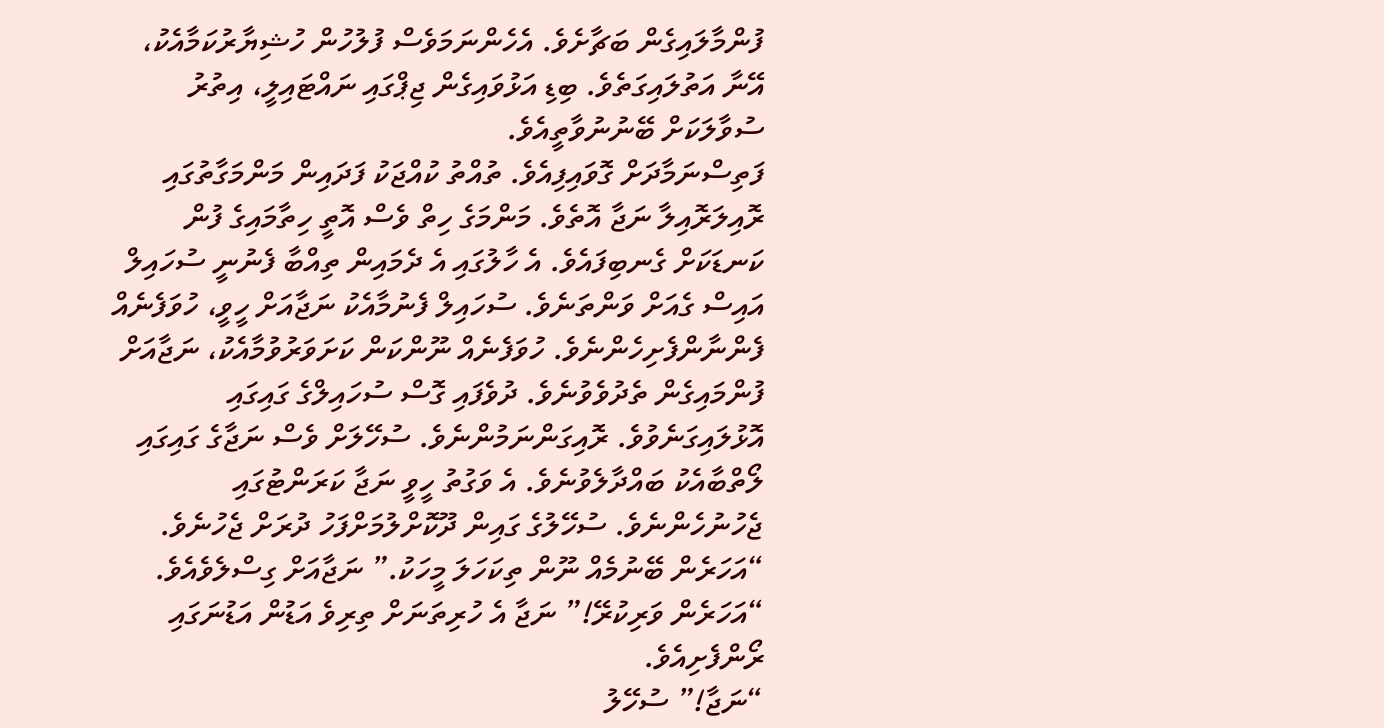ފުންމާލައިގެން ބަޗާށެވެ. އެހެންނަމަވެސް ފުލުހުން ހުޝިޔާރުކަމާއެކު، އޭނާ އަތުލައިގަތެވެ. ބިޑި އަޅުވައިގެން ޖިޕްގައި ނައްޓައިލީ، އިތުރު ސުވާލަކަށް ބޭނުނުވާތީއެވެ.
ފަތިސްނަމާދަށް ގޮވައިފިއެވެ. ތުއްތު ކުއްޖަކު ފަދައިން މަންމަގާތުގައި ރޮއިލަރޮއިލާ ނަޖާ އޮތެވެ. މަންމަގެ ހިތް ވެސް އޮތީ ހިތާމައިގެ ފުން ކަނޑަކަށް ގެނބިފައެވެ. އެ ހާލުގައި އެ ދެމައިން ތިއްބާ ފެނުނީ ސުހައިލް އައިސް ގެއަށް ވަންތަނެވެ. ސުހައިލް ފެނުމާއެކު ނަޖާއަށް ހީވީ، ހުވަފެނެއް ފެންނާންފެށިހެންނެވެ. ހުވަފެނެއް ނޫންކަން ކަށަވަރުވުމާއެކު، ނަޖާއަށް ފުންމައިގެން ތެދުވެވުނެވެ. ދުވެފައި ގޮސް ސުހައިލްގެ ގައިގައި އޮޅުލައިގަނެވުވެ. ރޮއިގަންނަމުންނެވެ. ސުހޭލަށް ވެސް ނަޖާގެ ގައިގައި ލޯތްބާއެކު ބައްދާލެވުނެވެ. އެ ވަގުތު ހީވީ ނަޖާ ކަރަންޓުގައި ޖެހުނުހެންނެވެ. ސުހޭލުގެ ގައިން ދޫކޮށްލުމަށްފަހު ދުރަށް ޖެހުނެވެ.
“އަހަރެން ބޭނުމެއް ނޫން ތިކަހަލަ މީހަކު.” ނަޖާއަށް ގިސްލެވެއެވެ. “އަހަރެން ވަރިކުރޭ!” ނަޖާ އެ ހުރިތަނަށް ތިރިވެ އަޑުން އަޑުނަގައި ރޯންފެށިއެވެ.
“ނަޖާ!” ސުހޭލު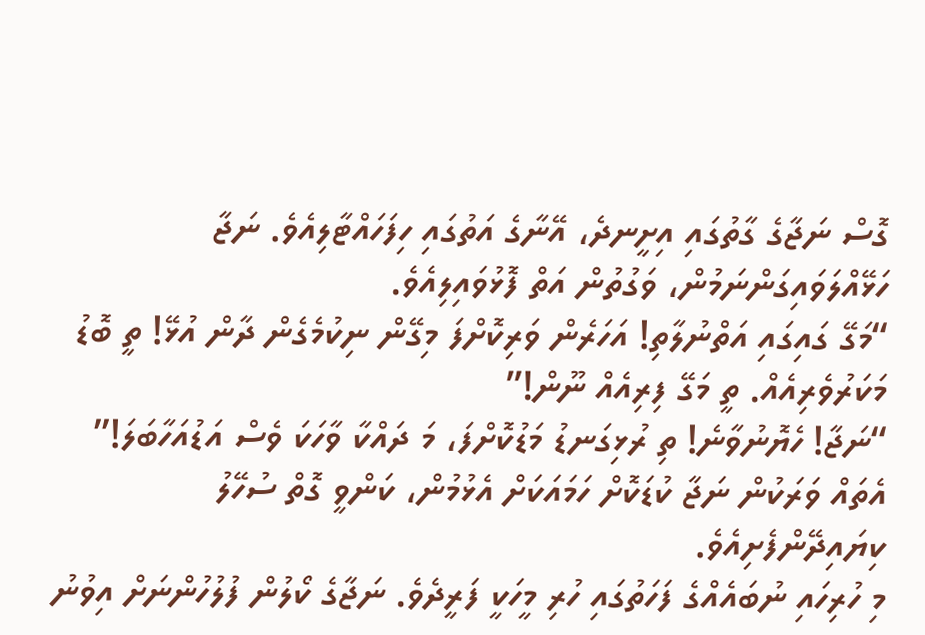ގޮސް ނަޖާގެ ގާތުގައި އިށީނދެ، އޭނާގެ އަތުގައި ހިފަހައްޓާލިއެވެ. ނަޖާ ހަޅޭއްލަވައިގަންނަމުން، ވަގުތުން އަތް ފޮޅުވައިލިއެވެ.
“މަގޭ ގައިގައި އަތްނުލާތި! އަހަރެން ވަރިކޮށްފަ މިގޭން ނިކުމެގެން ދާން އުޅޭ! ތީ ބޮޑު މަކަރުވެރިއެއް. ތީ މަގޭ ފިރިއެއް ނޫން!”
“ނަޖާ! ހެޔޮނުވާނެ! ތި ރުޅިގަނޑު މަޑުކޮށްފަ، މަ ދައްކާ ވާހަކަ ވެސް އަޑުއަހާބަލަ!”
އެތައް ވަރަކުން ނަޖާ ކުޑަކޮށް ހަމައަކަށް އެޅުމުން، ކަންވީ ގޮތް ސުހޭލު ކިޔައިދޭންފެށިއެވެ.
މި ހުރިހައި ނުބައެއްގެ ފަހަތުގައި ހުރި މީހަކީ ފަރީދެވެ. ނަޖާގެ ކޯލުން ފުލުހުންނަށް އިވުނު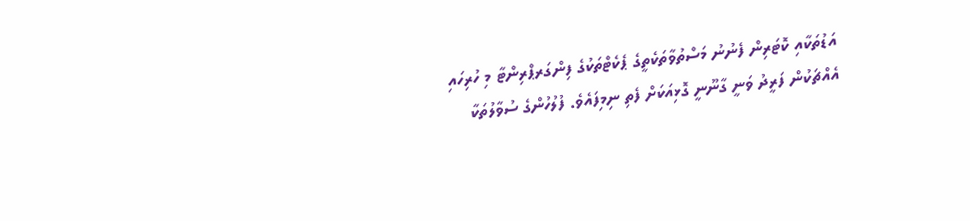އަޑުތަކާއި ކޮޓަރިން ފެނުނު މަސްތުވާތަކެތީގެ ޕެކެޓްތަކުގެ ފިންގަރޕްރިންޓާ މި ހުރިހައި އެއްޗަކުން ފަރީދު ވަނީ ގާނޫނީ ގޮޅިއަކަށް ފެތި ނިމިފައެވެ. ފުލުހުންގެ ސުވާލުތަކާ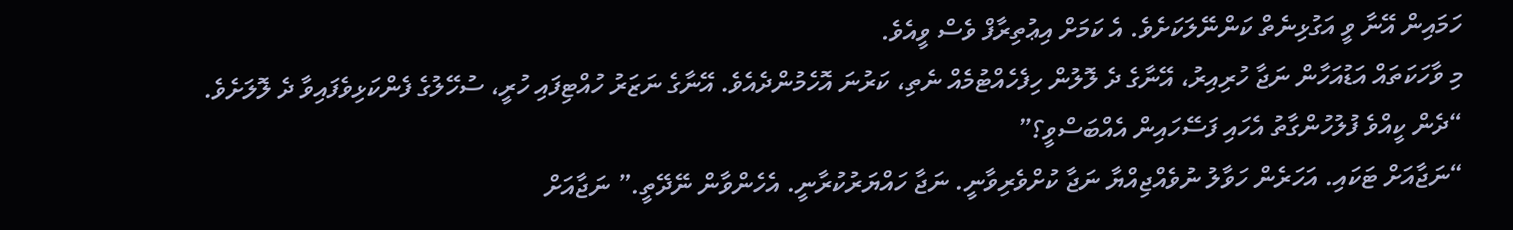ހަމައިން އޭނާ ވީ އަގުޅިނެތް ކަންނޭލަކަށެވެ. އެ ކަމަށް އިޢުތިރާފް ވެސް ވީއެވެ.
މި ވާހަކަތައް އަޑުއަހާން ނަޖާ ހުރިއިރު، އޭނާގެ ދެ ލޮލުން ހިފެހެއްޓުމެއް ނެތި، ކަރުނަ އޮހެމުންދެއެވެ. އޭނާގެ ނަޒަރު ހުއްޓިފައި ހުރީ، ސުހޭލުގެ ފެންކަޅިވެފައިވާ ދެ ލޮލަށެވެ.
“ދެން ކީއްވެ ފުލުހުންގާތު އެހައި ފަސޭހައިން އެއްބަސްވީ؟”
“ނަޖާއަށް ޓަކައި. އަހަރެން ހަވާލު ނުވެއްޖިއްޔާ ނަޖާ ކުށްވެރިވާނީ. ނަޖާ ހައްޔަރުކުރާނީ. އެހެންވާން ނޭދޭތީ.” ނަޖާއަށް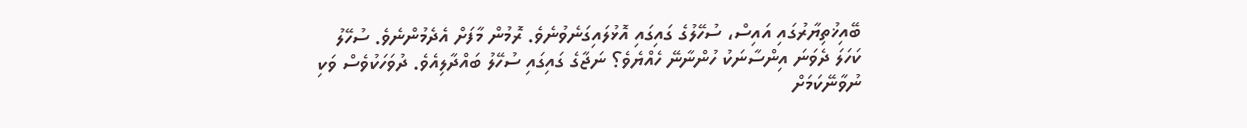ބޭއިޚުތިޔާރުގައި އައިސް، ސުހޭލުގެ ގައިގައި އޮޅުލައިގަނެވުނެވެ. ރޮމުން މާފަށް އެދެމުންނެވެ. ސުހޭލު ކަހަލަ ދެވަނަ އިންސާނަކު ހުންނާނޭ ހެއްޔެވެ؟ ނަޖާގެ ގައިގައި ސުހޭލު ބައްދާލިއެވެ. ދުވަހަކުވެސް ވަކި ނުވާނޭކަމަށް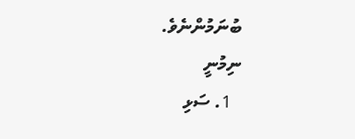ބުނަމުންނެވެ.
ނިމުނީ
  1. ސަޅި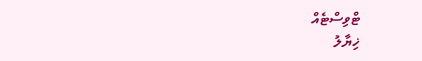ޓްވިސްޓެއް
ޚިޔާލު